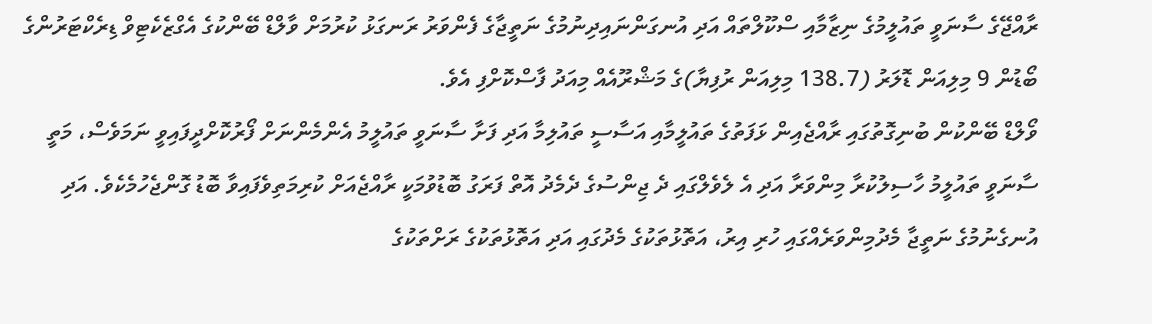ރާއްޖޭގެ ސާނަވީ ތައުލީމުގެ ނިޒާމާއި ސްކޫލްތައް އަދި އުނގަންނައިދިނުމުގެ ނަތީޖާގެ ފެންވަރު ރަނގަޅު ކުރުމަށް ވާލްޑް ބޭންކުގެ އެގްޒެކެޓިވް ޑިރެކްޓަރުންގެ ބޯޑުން 9 މިލިއަން ޑޮލަރު (138.7 މިލިއަން ރުފިޔާ)ގެ މަޝްރޫއެއް މިއަދު ފާސްކޮށްފި އެވެ.
ވޯލްޑް ބޭންކުން ބުނިގޮތުގައި ރާއްޖެއިން ޅަފަތުގެ ތައުލީމާއި އަސާސީ ތައުލިމާ އަދި ފަށާ ސާނަވީ ތައުލީމު އެންމެންނަށް ފޯރުކޮށްދީފައިވީ ނަމަވެސް، މަތީ ސާނަވީ ތައުލީމު ހާސިލުކުރާ މިންވަރާ އަދި އެ ލެވެލްގައި ދެ ޖިންސުގެ ދެމެދު އޮތް ފަރަގު ބޮޑުވުމަކީ ރާއްޖެއަށް ކުރިމަތިވެފައިވާ ބޮޑު ގޮންޖެހުމެކެވެ. އަދި އުނގެނުމުގެ ނަތީޖާ މެދުމިންވަރެއްގައި ހުރި އިރު، އަތޮޅުތަކުގެ މެދުގައި އަދި އަތޮޅުތަކުގެ ރަށްތަކުގެ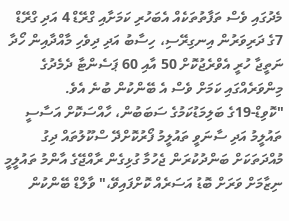މެދުގައި ވެސް ތަފާތުތަކެއް އެބަހުރި ކަމަށާއި ގްރޭޑް 4 އަދި ގްރޭޑް 7ގެ ދަރިވަރުން އިނގިރޭސި، ހިސާބު އަދި ދިވެހި މާއްދާއިން ހޯދާ ނަތީޖާ ހުރީ އެވްރެޖުކޮށް 50 އާއި 60 ޕަސެންޓާ ދެމެދުގެ މިންވަރެއްގައި ކަމަށް ވެސް އެ ބޭންކުން ބުނެ އެވެ.
"ކޮވިޑް-19ގެ ބަލިމަޑުކަމުގެ ސަބަބުން، ހާއްސަކޮށް އަސާސީ ތައުލީމު އަދި ސާނަވީ ތައުލީމު ފޯރުކޮށްދޭ ސްކޫލުތައް ދިގު މުއްދަތަކަށް ބަންދުކުރަން ޖެހުމާ ގުޅިގެން ރާއްޖޭގެ އާންމު ތައުލީމީ ނިޒާމަށް ވަރަށް ބޮޑު އަސަރެއް ކޮށްފައިވޭ،" ވާލްޑް ބޭންކުން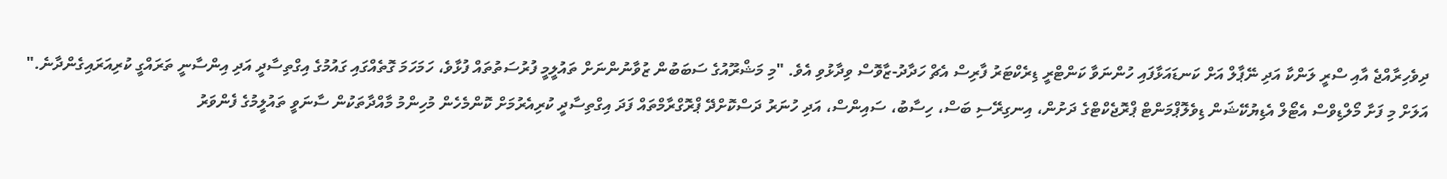ދިވެހިރާއްޖެ އާއި ސްރީ ލަންކާ އަދި ނޭޕާލް އަށް ކަނޑައަޅާފައި ހުންނަވާ ކަންޓްރީ ޑިރެކްޓަރު ފާރިސް އެޗް ހަދާދު-ޒާވޮސް ވިދާޅުވި އެވެ. "މި މަޝްރޫއުގެ ސަބަބުން ޒުވާނުންނަށް ތައުލީމީ ފުރުސަތުތައް ފުޅާވެ، ހަމަހަމަ ގޮތެއްގައި ގައުމުގެ އިގްތިސާދީ އަދި އިންސާނީ ތަރައްގީ ކުރިއަރައިގެންދާނެ."
އަލަށް މި ފަށާ މޯލްޑިވްސް އެޓޯލް އެޑިޔުކޭޝަން ޑިވެލޮޕްމަންޓް ޕްރޮޖެކްޓްގެ ދަށުން، އިނގިރޭސި ބަސް، ހިސާބު، ސައިންސް، އަދި ހުނަރު ދަސްކޮށްދޭ ޕްރޮގްރާމްތައް ފަދަ އިގްތިސާދީ ކުރިއެރުމަށް ކޮންމެހެން މުހިންމު މާއްދާތަކުން ސާނަވީ ތައުލީމުގެ ފެންވަރު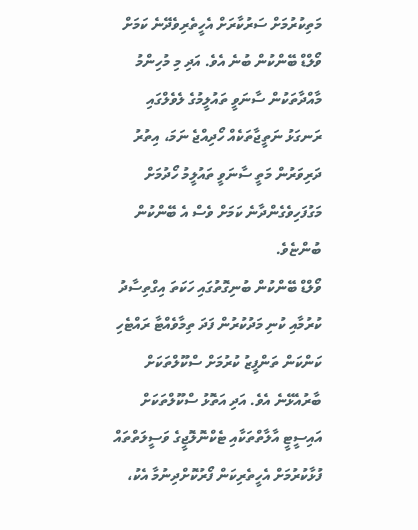މަތިކުރުމަށް ސަރުކާރަށް އެހީތެރިވެދޭނެ ކަމަށް ވޯލްޑް ބޭންކުން ބުނެ އެވެ. އަދި މި މުހިންމު މާއްދާތަކުން ސާނަވީ ތައުލީމުގެ ލެވެލްގައި ރަނގަޅު ނަތީޖާތަކެއް ހޯދިއްޖެ ނަމަ، އިތުރު ދަރިވަރުން މަތީ ސާނަވީ ތައުލީމު ހޯދުމަށް މަގުފަހިވެގެންދާނެ ކަމަށް ވެސް އެ ބޭންކުން ބުންޏެވެ.
ވޯލްޑް ބޭންކުން ބުނިގޮތުގައި ހަކަތަ އިގްތިސާދު ކުރުމާއި ކުނި މަދުކުރުން ފަދަ ތިމާވެއްޓާ ރައްޓެހި ކަންކަން ތަންފީޒު ކުރުމަށް ސްކޫލްތަކަށް ބާރުއެޅޭނެ އެވެ. އަދި އަތޮޅު ސްކޫލްތަކަށް އައިސީޓީ އާލާތްތަކާއި ޓެކްނޮލޮޖީގެ ވަސީލަތްތައް ފުޅާކުރުމަށް އެހީތެރިކަން ފޯރުކޮށްދިނުމާ އެކު،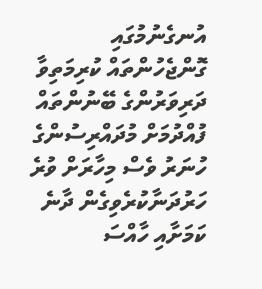އުނގެނުމުގައި ގޮންޖެހުންތައް ކުރިމަތިވާ ދަރިވަރުންގެ ބޭނުންތައް ފުއްދުމަށް މުދައްރިސުންގެ ހުނަރު ވެސް މިހާރަށް ވުރެ ހަރުދަނާކުރެވިގެން ދާނެ ކަމަށާއި ހާއްސަ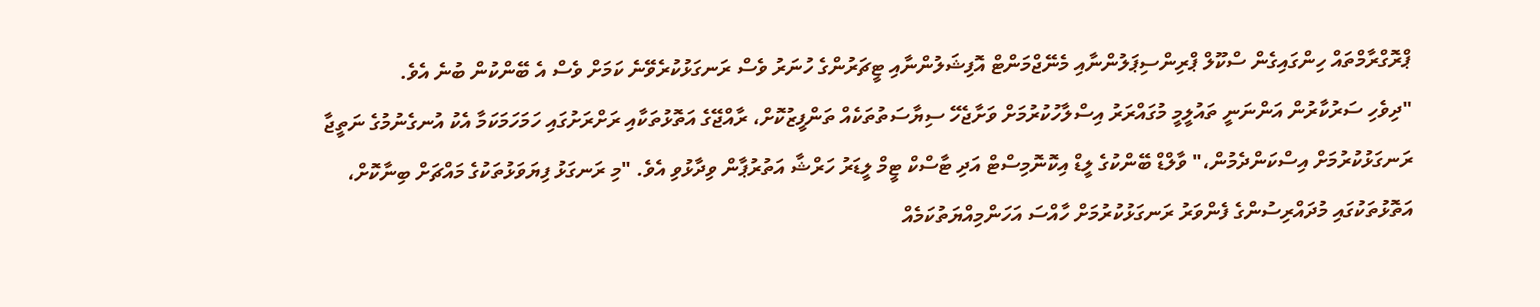ޕްރޮގްރާމްތައް ހިންގައިގެން ސްކޫލް ޕްރިންސިޕަލުންނާއި މެނޭޖްމަންޓް އޮފިޝަލުންނާއި ޓީޗަރުންގެ ހުނަރު ވެސް ރަނގަޅުކުރެވޭނެ ކަމަށް ވެސް އެ ބޭންކުން ބުނެ އެވެ.
"ދިވެހި ސަރުކާރުން އަންނަނީ ތައުލީމީ މުގައްރަރު އިސްލާހުކުރުމަށް ވަށާޖެހޭ ސިޔާސަތުތަކެއް ތަންފީޒުކޮށް، ރާއްޖޭގެ އަތޮޅުތަކާއި ރަށްރަށުގައި ހަމަހަމަކަމާ އެކު އުނގެނުމުގެ ނަތީޖާ ރަނގަޅުކުރުމަށް އިސްކަންދެމުން،" ވާލްޑް ބޭންކުގެ ލީޑް އިކޮނޮމިސްޓް އަދި ޓާސްކް ޓީމް ލީޑަރު ހަރްޝާ އަތުރުޕާން ވިދާޅުވި އެވެ. "މި ރަނގަޅު ފިޔަވަޅުތަކުގެ މައްޗަށް ބިނާކޮށް، އަތޮޅުތަކުގައި މުދައްރިސުންގެ ފެންވަރު ރަނގަޅުކުރުމަށް ހާއްސަ އަހަންމިއްޔަތުކަމެއް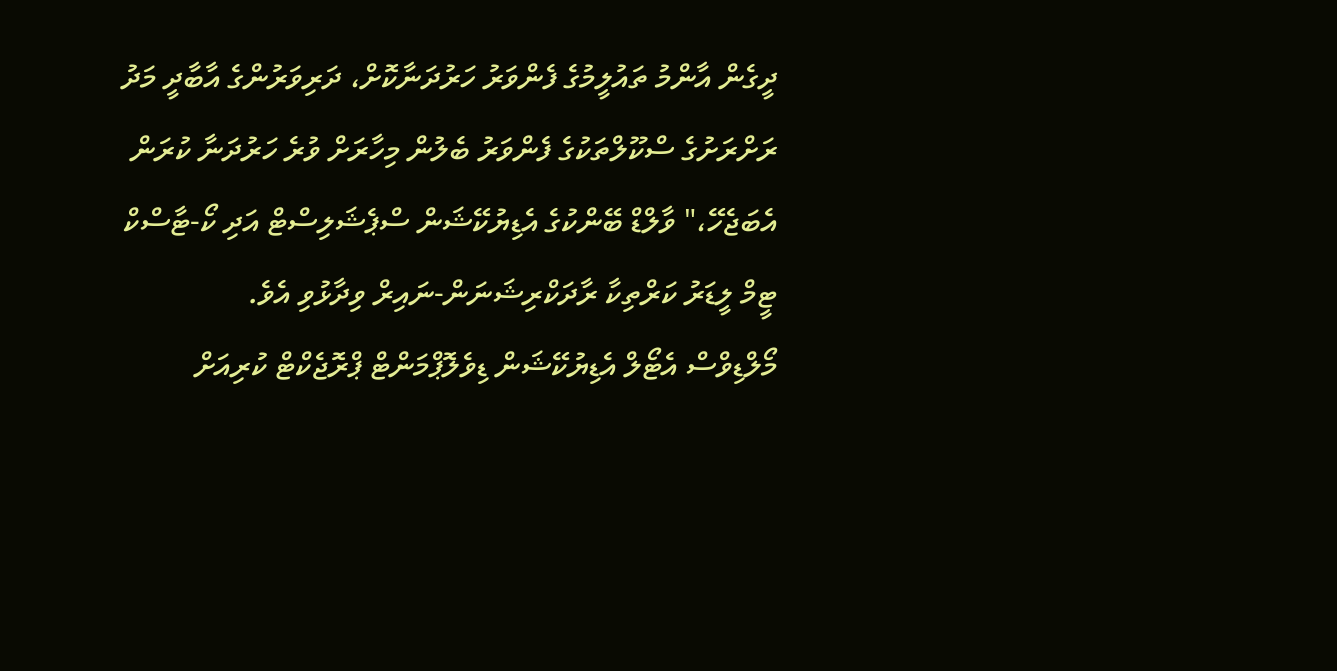ދީގެން އާންމު ތައުލީމުގެ ފެންވަރު ހަރުދަނާކޮށް، ދަރިވަރުންގެ އާބާދީ މަދު ރަށްރަށުގެ ސްކޫލްތަކުގެ ފެންވަރު ބެލުން މިހާރަށް ވުރެ ހަރުދަނާ ކުރަން އެބަޖެހޭ،" ވާލްޑް ބޭންކުގެ އެޑިޔުކޭޝަން ސްޕެޝަލިސްޓް އަދި ކޯ-ޓާސްކް ޓީމް ލީޑަރު ކަރްތިކާ ރާދަކްރިޝަނަން-ނައިރް ވިދާޅުވި އެވެ.
މޯލްޑިވްސް އެޓޯލް އެޑިޔުކޭޝަން ޑިވެލޮޕްމަންޓް ޕްރޮޖެކްޓް ކުރިއަށް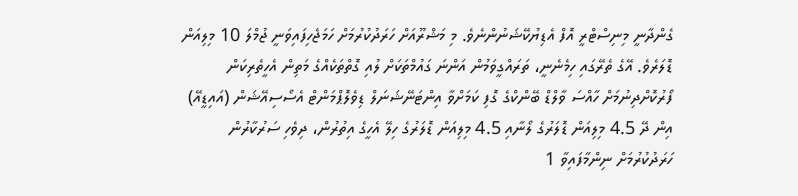ގެންދާނީ މިނިސްޓްރީ އޮފް އެޑިޔުކޭޝަނުންނެވެ. މި މަޝްރޫއަށް ހަރަދުކުރުމަށް ހަމަޖެހިފައިވަނީ ޖުމްލަ 10 މިލިއަން ޑޮލަރެވެ. އޭގެ ތެރޭގައި ހިމެނެނީ، ތަރައްގީވަމުން އަންނަ ގައުމްތަކަށް ލުއި ގޮތްތަކެއްގެ މަތިން އެހީތެރިކަން ފޯރުކޮށްދިނުމަށް ހާއްސަ ވާލްޑް ބޭންކްގެ ގޮފި ކަމަށްވާ އިންޓަނޭޝަނަލް ޑިވެލޮޕްމަންޓް އެސޯސިއޭޝަން (އައިޑީއޭ) އިން ދޭ 4.5 މިލިއަން ޑޮލަރުގެ ލޯނާއި 4.5 މިލިއަން ޑޮލަރުގެ ހިލޭ އެހީގެ އިތުރުން، ދިވެހި ސަރުކާރުން ހަރަދުކުރުމަށް ނިންމާފައިވާ 1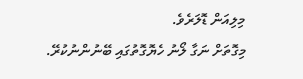މިލިއަން ޑޮލަރެވެ.
މިގޮތަށް ނަގާ ލޯނު ހެޔޮގޮތުގައި ބޭނުންނުކުރޭ.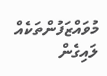މުވައްޒަފުންތަކެއް ލައިގެން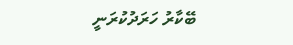ބޭކާރު ހަރަދުކުރަނީ